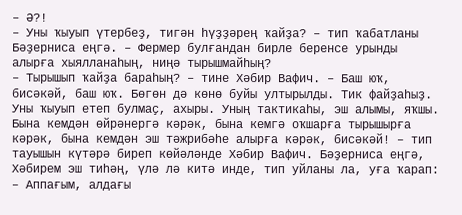– Ә?!
– Уны ҡыуып үтербеҙ, тигән һүҙҙәрең ҡайҙа? – тип ҡабатланы Бәҙерниса еңгә. – Фермер булғандан бирле беренсе урынды алырға хыялланаһың, ниңә тырышмайһың?
– Тырышып ҡайҙа бараһың? – тине Хәбир Вафич. – Баш юҡ, бисәкәй, баш юҡ. Бөгөн дә көнө буйы ултырылды. Тик файҙаһыҙ. Уны ҡыуып етеп булмаҫ, ахыры. Уның тактикаһы, эш алымы, яҡшы. Бына кемдән өйрәнергә кәрәк, бына кемгә оҡшарға тырышырға кәрәк, бына кемдән эш тәжрибәһе алырға кәрәк, бисәкәй! – тип тауышын күтәрә биреп көйәләнде Хәбир Вафич. Бәҙерниса еңгә, Хәбирем эш тиһәң, үлә лә китә инде, тип уйланы ла, уға ҡарап:
– Аппағым, алдағы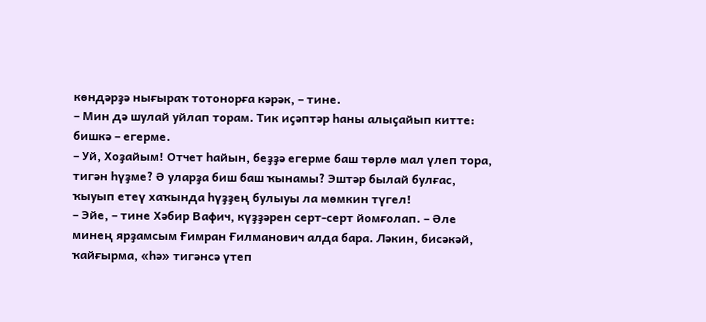көндәрҙә нығыраҡ тотонорға кәрәк, – тине.
– Мин дә шулай уйлап торам. Тик иҫәптәр һаны алыҫайып китте: бишкә – егерме.
– Уй, Хоҙайым! Отчет һайын, беҙҙә егерме баш төрлө мал үлеп тора, тигән һүҙме? Ә уларҙа биш баш ҡынамы? Эштәр былай булғас, ҡыуып етеү хаҡында һүҙҙең булыуы ла мөмкин түгел!
– Эйе, – тине Хәбир Вафич, күҙҙәрен серт-серт йомғолап. – Әле минең ярҙамсым Ғимран Ғилманович алда бара. Ләкин, бисәкәй, ҡайғырма, «һә» тигәнсә үтеп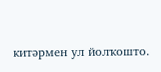китәрмен ул йолҡошто.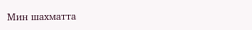Мин шахматта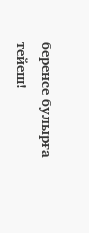беренсе булырға тейеш!